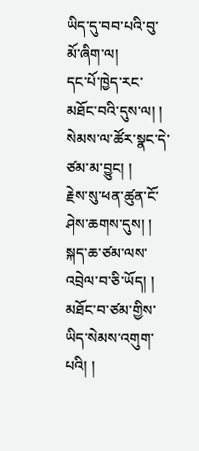ཡིད་དུ་བབ་པའི་བུ་མོ་ཞིག་ལ།
དང་པོ་ཁྱེད་རང་མཐོང་བའི་དུས་ལ། །
སེམས་ལ་ཚོར་སྣང་དེ་ཙམ་མ་བྱུང། །
རྗེས་སུ་ཕན་ཚུན་ངོ་ཤེས་ཆགས་དུས། །
སྐད་ཆ་ཙམ་ལས་འབྲེལ་བ་ཅི་ཡོད། །
མཐོང་བ་ཙམ་གྱིས་ཡིད་སེམས་འགུག་པའི། །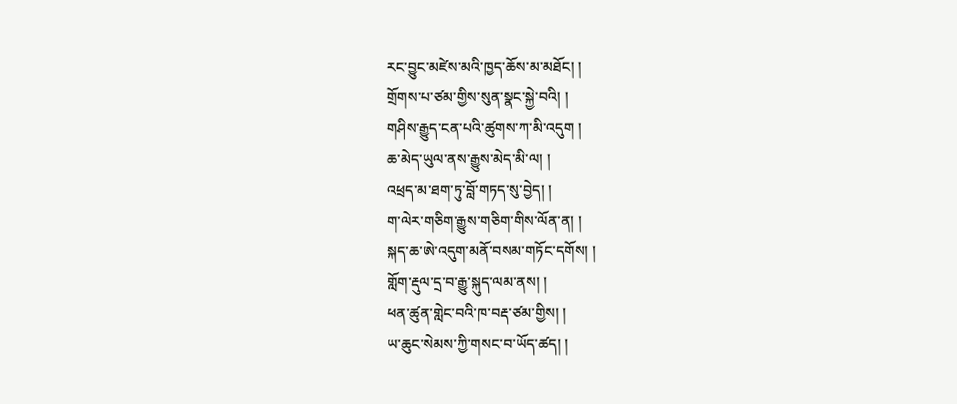རང་བྱུང་མཛེས་མའི་ཁྱད་ཆོས་མ་མཐོང། །
གྲོགས་པ་ཙམ་གྱིས་སུན་སྣང་སྐྱེ་བའི། །
གཤིས་རྒྱུད་ངན་པའི་ཚུགས་ཀ་མི་འདུག །
ཆ་མེད་ཡུལ་ནས་རྒྱུས་མེད་མི་ལ། །
འཕྲད་མ་ཐག་ཏུ་བློ་གཏད་སུ་བྱེད། །
ག་ལེར་གཅིག་རྒྱུས་གཅིག་གིས་ལོན་ན། །
སྐད་ཆ་ཨེ་འདུག་མནོ་བསམ་གཏོང་དགོས། །
གློག་རྡུལ་དྲ་བ་རྒྱུ་སྐུད་ལམ་ནས། །
ཕན་ཚུན་གླེང་བའི་ཁ་བརྡ་ཙམ་གྱིས། །
ཡ་ཆུང་སེམས་ཀྱི་གསང་བ་ཡོད་ཚད། །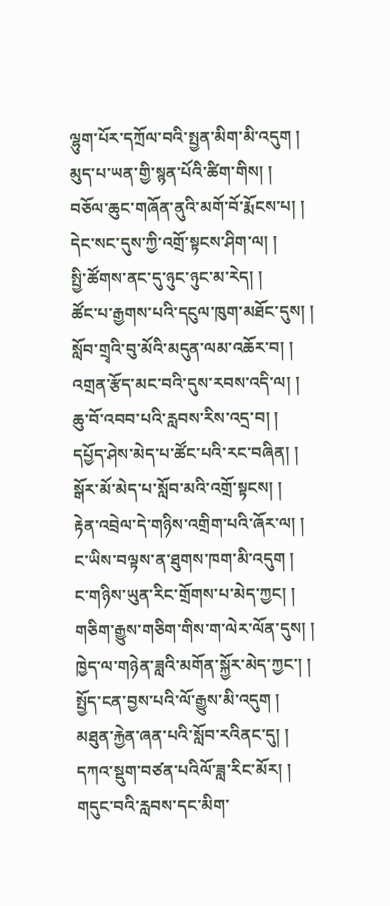ལྷུག་པོར་དཀྲོལ་བའི་སྤྱན་མིག་མི་འདུག །
མུད་པ་ཡན་གྱི་སྙན་པོའི་ཚིག་གིས། །
བཅོལ་ཆུང་གཞོན་ནུའི་མགོ་བོ་རྨོངས་པ། །
དེང་སང་དུས་ཀྱི་འགྲོ་སྟངས་ཤིག་ལ། །
སྤྱི་ཚོགས་ནང་དུ་ཉུང་ཉུང་མ་རེད། །
ཚོང་པ་རྒྱགས་པའི་དངུལ་ཁུག་མཐོང་དུས། །
སློབ་གྲྭའི་བུ་མོའི་མདུན་ལམ་འཆོར་བ། །
འགྲན་རྩོད་མང་བའི་དུས་རབས་འདི་ལ། །
ཆུ་བོ་འབབ་པའི་རླབས་རིས་འདྲ་བ། །
དཔྱོད་ཤེས་མེད་པ་ཚོང་པའི་རང་བཞིན། །
སྒོར་མོ་མེད་པ་སློབ་མའི་འགྲོ་སྟངས། །
རྟེན་འབྲེལ་དེ་གཉིས་འགྲིག་པའི་ཞོར་ལ། །
ང་ཡིས་བལྟས་ན་ཐུགས་ཁག་མི་འདུག །
ང་གཉིས་ཡུན་རིང་གྲོགས་པ་མེད་ཀྱང། །
གཅིག་རྒྱུས་གཅིག་གིས་ག་ལེར་ལོན་དུས། །
ཁྱེད་ལ་གཉེན་ཟླའི་མགོན་སྐྱོར་མེད་ཀྱང་། །
སྤྱོད་ངན་བྱས་པའི་ལོ་རྒྱུས་མི་འདུག །
མཐུན་རྐྱེན་ཞན་པའི་སློབ་རའིནང་དུ། །
དཀའ་སྡུག་བཙན་པའིལོ་ཟླ་རིང་མོར། །
གདུང་བའི་རླབས་དང་མིག་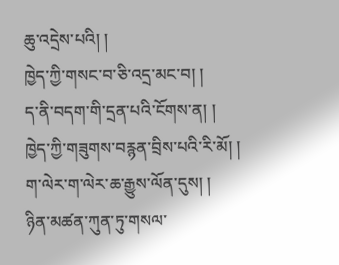ཆུ་འདྲེས་པའི། །
ཁྱེད་ཀྱི་གསང་བ་ཅི་འདྲ་མང་བ། །
ད་ནི་བདག་གི་དྲན་པའི་ངོགས་ན། །
ཁྱེད་ཀྱི་གཟུགས་བརྙན་བྲིས་པའི་རི་མོ། །
ག་ལེར་ག་ལེར་ཆ་རྒྱུས་ལོན་དུས། །
ཉིན་མཚན་ཀུན་ཏུ་གསལ་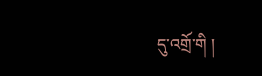དུ་འགྲོ་གི །